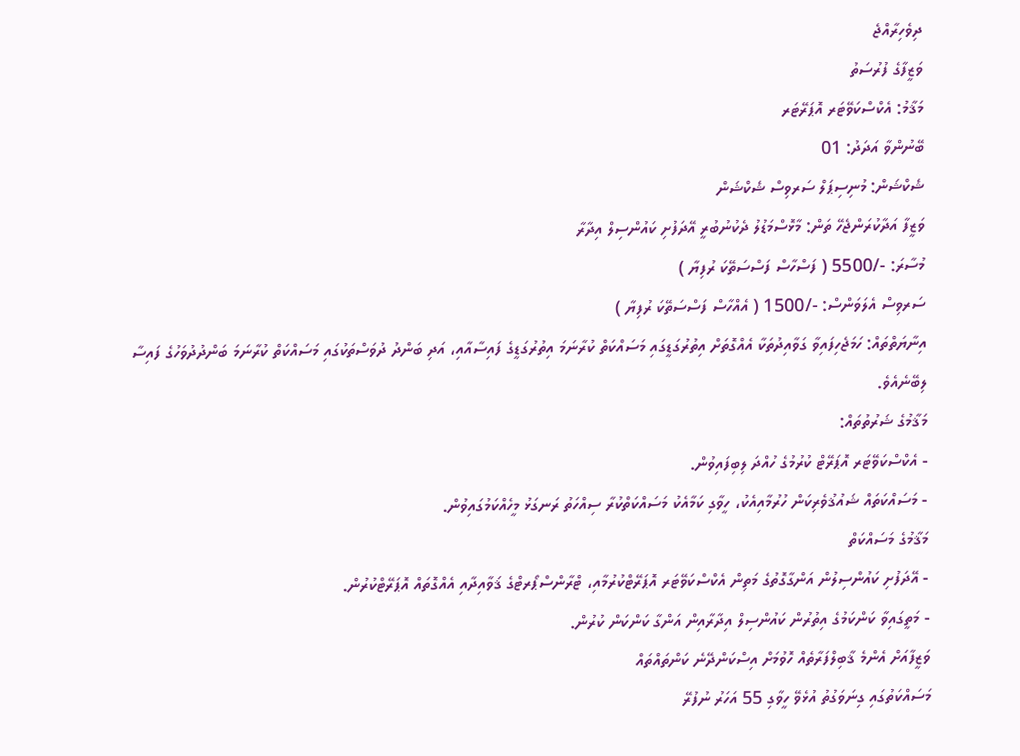ދިވެހިރާއްޖެ
ވަޒީފާގެ ފުރުސަތު
މަޤާމު: އެކްސްކަވޭޓަރ އޮޕަރޭޓަރ
ބޭނުންވާ އަދަދު: 01
ޝެކްޝަން: މުނިސިޕަލް ސަރވިސް ޝެކްޝަން
ވަޒީފާ އަދާކުރަންޖެހޭ ތަން: މާޅޮސްމަޑުލު ދެކުނުބުރީ އޭދަފުށި ކައުންސިލް އިދާރާ
މުސާރަ: -/5500 ( ފަސްހާސް ފަސްސަތޭކަ ރުފިޔާ )
ސަރވިސް އެލަވަންސް: -/1500 ( އެއްހާސް ފަސްސަތޭކަ ރުފިޔާ )
އިނާޔަތްތައް: ހަމަޖެހިފައިވާ ގަވާއިދުތަކާ އެއްގޮތަށް އިތުރުގަޑީގައި މަސައްކަތް ކުރާނަމަ އިތުރުގަޑީގެ ފައިސާއާއި، އަދި ބަންދު ދުވަސްތަކުގައި މަސައްކަތް ކުރާނަމަ ބަންދުދުވަހުގެ ފައިސާ ލިބޭނެއެވެ.
މަޤާމުގެ ޝަރުތުތައް:
- އެކްސްކަވޭޓަރ އޮޕަރޭޓް ކުރުމުގެ ހުއްދަ ލިބިފައިވުން.
- މަސައްކަތައް ޝައުޤުވެރިކަން ހުރުމާއިއެކު، ހީވާގި ކަމާއެކު މަސައްކަތްކުރާ ސިއްހަތު ރަނގަޅު މީހެއްކަމުގައިވުން.
މަޤާމުގެ މަސައްކަތް
- އޭދަފުށި ކައުންސިލުން އަންގާގޮތުގެ މަތިން އެކްސްކަވޭޓަރ އޮޕަރޭޓްކުރުމާއި، ޓްރާންސްޕޯރޓްގެ ޤަވާއިދާއި އެއްގޮތައް އޮޕަރޭޓްކުރުން.
- މަތީގައިވާ ކަންކަމުގެ އިތުރުން ކައުންސިލް އިދާރާއިން އަންގާ ކަންކަން ކުރުން.
ވަޒީފާއަށް އެންމެ ޤާބިލްފަރާތެއް ހޮވުމަށް އިސްކަންދޭނެ ކަންތައްތައް
މަސައްކަތުގައި ގިނަވަގުތު އުޅެވޭ ހީވާގި 55 އަހަރު ނުފުރޭ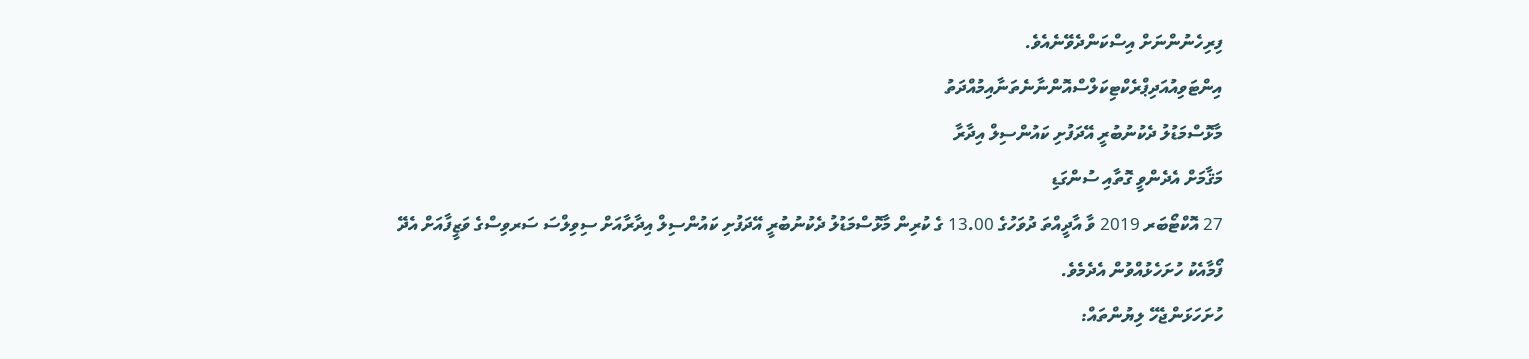ފިރިހެނުންނަށް އިސްކަންދެވޭނެއެވެ.
އިންޓަވިއުއަދިޕްރެކްޓިކަލްސްއޮންނާނެތަނާއިމުއްދަތު
މާޅޮސްމަޑުލު ދެކުނުބުރީ އޭދަފުށި ކައުންސިލް އިދާރާ
މަޤާމަށް އެދެންވީ ގޮތާއި ސުންގަޑި
27 އޮކްޓޯބަރ 2019 ވާ އާދީއްތަ ދުވަހުގެ 13.00 ގެ ކުރިން މާޅޮސްމަޑުލު ދެކުނުބުރީ އޭދަފުށި ކައުންސިލް އިދާރާއަށް ސިވިލްސަ ސަރވިސްގެ ވަޒީފާއަށް އެދޭ ފޯމާއެކު ހުށަހެޅުއްވުން އެދެމެވެ.
ހުށަހަޅަންޖެހޭ ލިޔުންތައް: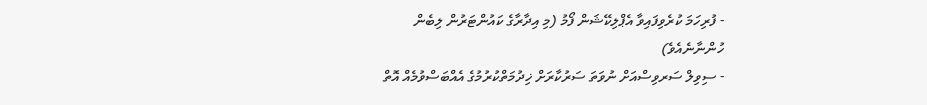- ފުރިހަމަ ކުރެވިފައިވާ އެޕްލިކޭޝަން ފޯމު (މި އިދާރާގެ ކައުންޓަރުން ލިބެން ހުންނާނެއެވެ)
- ސިވިލް ސަރވިސްއަށް ނުވަތަ ސަރުކާރަށް ޚިދުމަތްކުރުމުގެ އެއްބަސްވުމެއް އޮތް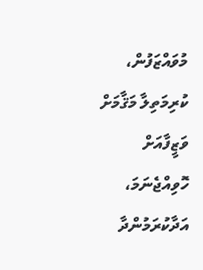މުވައްޒަފުން، ކުރިމަތިލާ މަޤާމަށް ވަޒީފާއަށް ހޮވިއްޖެނަމަ، އަދާކުރަމުންދާ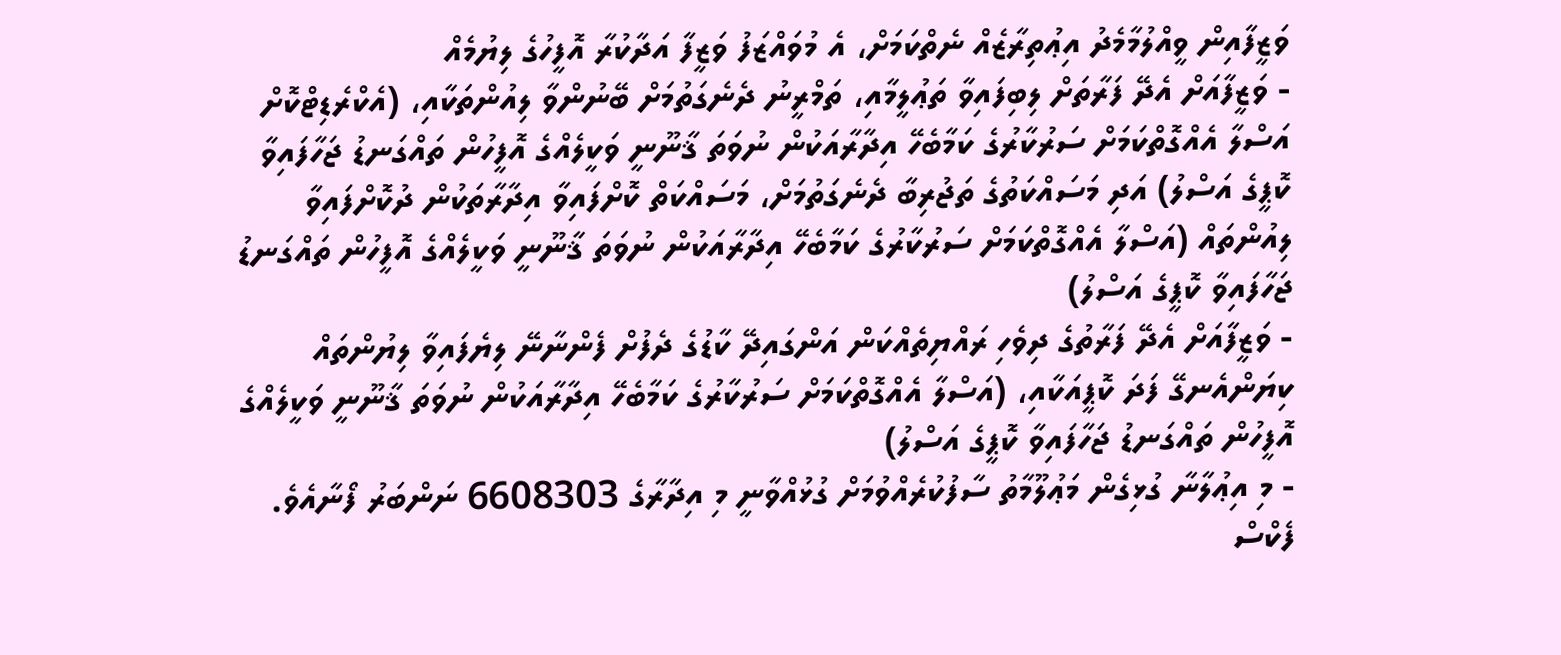ވަޒީފާއިން ވީއްލުމާމެދު އިޢުތިރާޒެއް ނެތްކަމަށް، އެ މުވައްޒަފު ވަޒީފާ އަދާކުރާ އޮފީހުގެ ލިޔުމެއް
- ވަޒީފާއަށް އެދޭ ފަރާތަށް ލިބިފައިވާ ތަޢުލީމާއި، ތަމްރީނު ދެނެގަތުމަށް ބޭނުންވާ ލިއުންތަކާއި، (އެކްރެޑިޓްކޮށް އަސްލާ އެއްގޮތްކަމަށް ސަރުކާރުގެ ކަމާބެހޭ އިދާރާއަކުން ނުވަތަ ޤާނޫނީ ވަކީލެއްގެ އޮފީހުން ތައްގަނޑު ޖަހާފައިވާ ކޮޕީގެ އަސްލު) އަދި މަސައްކަތުގެ ތަޖުރިބާ ދެނެގަތުމަށް، މަސައްކަތް ކޮށްފައިވާ އިދާރާތަކުން ދުކޮށްފައިވާ ލިއުންތައް (އަސްލާ އެއްގޮތްކަމަށް ސަރުކާރުގެ ކަމާބެހޭ އިދާރާއަކުން ނުވަތަ ޤާނޫނީ ވަކީލެއްގެ އޮފީހުން ތައްގަނޑު ޖަހާފައިވާ ކޮޕީގެ އަސްލު)
- ވަޒީފާއަށް އެދޭ ފަރާތުގެ ދިވެހި ރައްޔިތެއްކަން އަންގައިދޭ ކާޑުގެ ދެފުށް ފެންނާނޭ ލިޔެފައިވާ ލިޔުންތައް ކިޔަންއެނގޭ ފަދަ ކޮޕީއަކާއި، (އަސްލާ އެއްގޮތްކަމަށް ސަރުކާރުގެ ކަމާބެހޭ އިދާރާއަކުން ނުވަތަ ޤާނޫނީ ވަކީލެއްގެ އޮފީހުން ތައްގަނޑު ޖަހާފައިވާ ކޮޕީގެ އަސްލު)
- މި އިޢުލާނާ ގުޅިގެން މަޢުލޫމާތު ސާފުކުރެއްވުމަށް ގުޅުއްވާނީ މި އިދާރާގެ 6608303 ނަންބަރު ފޯނާއެވެ. ފެކްސް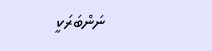ނަންބަރަކީ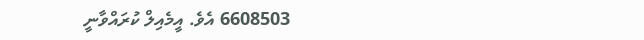6608503 އެވެ. އީމެއިލް ކުރައްވާނީ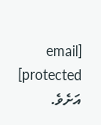[email protected] އަށެވެ.